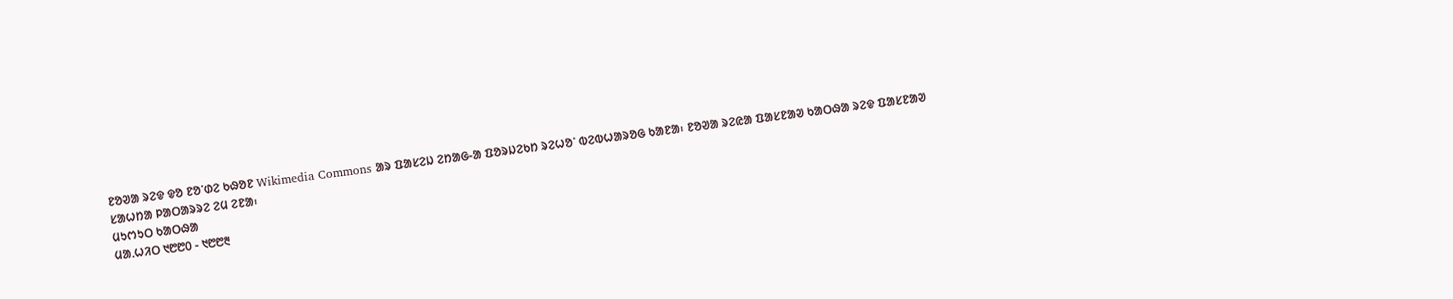ᱱᱚᱣᱟ ᱨᱮᱫ ᱫᱚ ᱱᱚᱸᱰᱮ ᱠᱷᱚᱱ Wikimedia Commons ᱟᱨ ᱯᱟᱥᱮᱡ ᱮᱴᱟᱜ-ᱟ ᱯᱚᱨᱡᱮᱠᱴ ᱨᱮᱦᱚᱸ ᱵᱮᱵᱦᱟᱨᱚᱜ ᱠᱟᱱᱟ᱾ ᱱᱚᱣᱟ ᱨᱮᱭᱟ ᱯᱟᱥᱱᱟᱣ ᱠᱟᱛᱷᱟ ᱨᱮᱫ ᱯᱟᱥᱱᱟᱣ ᱥᱟᱦᱴᱟ ᱞᱟᱛᱟᱨᱨᱮ ᱮᱢ ᱮᱱᱟ᱾
ᱢᱩᱬᱩᱛ ᱠᱟᱛᱷᱟ
ᱢᱟᱹᱦᱤᱛ ᱑᱘᱘᱐ - ᱑᱘᱘᱓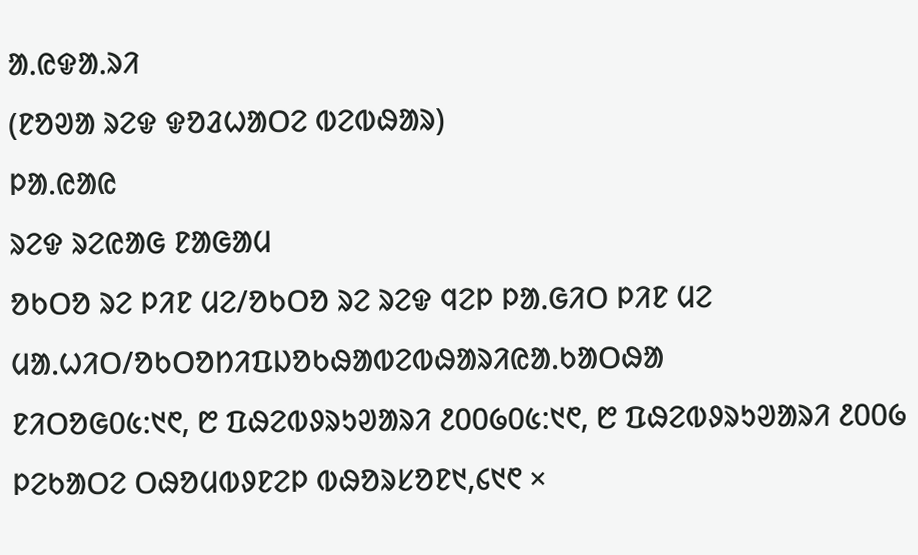ᱟᱹᱭᱫᱟᱹᱨᱤ
(ᱱᱚᱣᱟ ᱨᱮᱫ ᱫᱚᱲᱦᱟᱛᱮ ᱵᱮᱵᱷᱟᱨ)
ᱞᱟ.ᱭᱟᱭ
ᱨᱮᱫ ᱨᱮᱭᱟᱜ ᱱᱟᱜᱟᱢ
ᱚᱠᱛᱚ ᱨᱮ ᱞᱤᱱ ᱢᱮ/ᱚᱠᱛᱚ ᱨᱮ ᱨᱮᱫ ᱧᱮᱞ ᱞᱟᱹᱜᱤᱛ ᱞᱤᱱ ᱢᱮ
ᱢᱟᱹᱦᱤᱛ/ᱚᱠᱛᱚᱴᱤᱯᱡᱚᱠᱷᱟᱵᱮᱵᱷᱟᱨᱤᱭᱟᱹᱠᱟᱛᱷᱟ
ᱱᱤᱛᱚᱜ᱐᱕:᱑᱖, ᱘ ᱯᱷᱮᱵᱽᱨᱩᱣᱟᱨᱤ ᱒᱐᱐᱙᱐᱕:᱑᱖, ᱘ ᱯᱷᱮᱵᱽᱨᱩᱣᱟᱨᱤ ᱒᱐᱐᱙ ᱞᱮᱠᱟᱛᱮ ᱛᱷᱚᱢᱵᱽᱱᱮᱞ ᱵᱷᱚᱨᱥᱚᱱ᱑,᱔᱑᱖ ×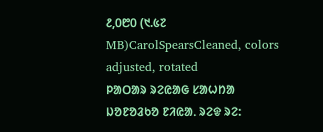᱒,᱐᱘᱐ (᱑.᱕᱗ MB)CarolSpearsCleaned, colors adjusted, rotated
ᱞᱟᱛᱟᱨ ᱨᱮᱭᱟᱜ ᱥᱟᱦᱴᱟ ᱡᱚᱱᱚᱲᱠᱚ ᱱᱤᱭᱟᱹ ᱨᱮᱫ ᱨᱮ: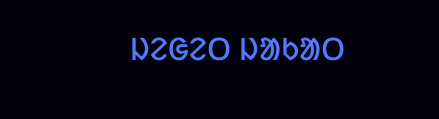ᱡᱮᱜᱮᱛ ᱡᱟᱠᱟᱛ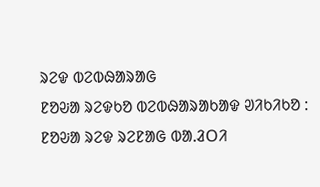ᱨᱮᱫ ᱵᱮᱵᱷᱟᱨᱟᱜ
ᱱᱚᱶᱟ ᱨᱮᱫᱠᱚ ᱵᱮᱵᱷᱟᱨᱟᱠᱟᱫ ᱣᱤᱠᱤᱠᱚ :
ᱱᱚᱶᱟ ᱨᱮᱫ ᱨᱮᱱᱟᱜ ᱵᱟᱹᱲᱛᱤ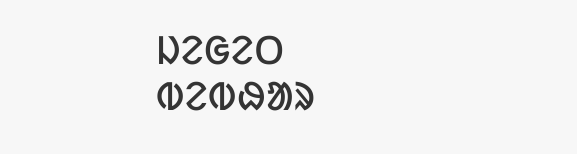ᱡᱮᱜᱮᱛ ᱵᱮᱵᱷᱟᱨ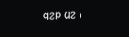ᱧᱮᱞ ᱢᱮ ᱾